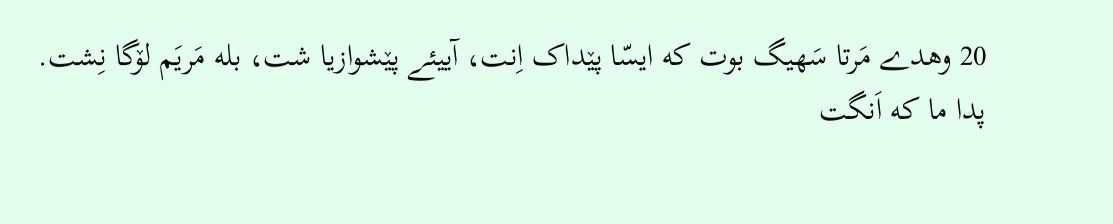20 وهدے مَرتا سَهیگ بوت که ایسّا پێداک اِنت، آییئے پێشوازیا شت، بله مَریَم لۆگا نِشت.
پدا ما که اَنگت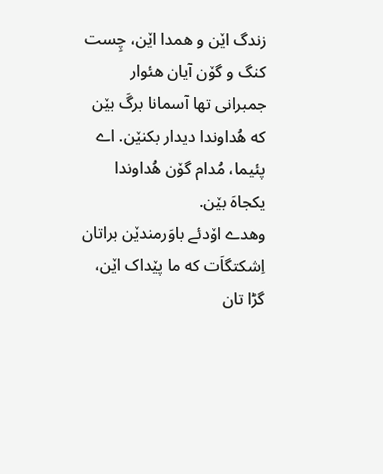زندگ اێن و همدا اێن، چِست کنگ و گۆن آیان هئوار جمبرانی تها آسمانا برگَ بێن که هُداوندا دیدار بکنێن. اے پئیما، مُدام گۆن هُداوندا یکجاهَ بێن.
وهدے اۆدئے باوَرمندێن براتان اِشکتگاَت که ما پێداک اێن، گڑا تان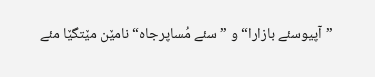”آپیوسئے بازارا“ و ”سئے مُساپرجاه“ نامێن مێتگێا مئے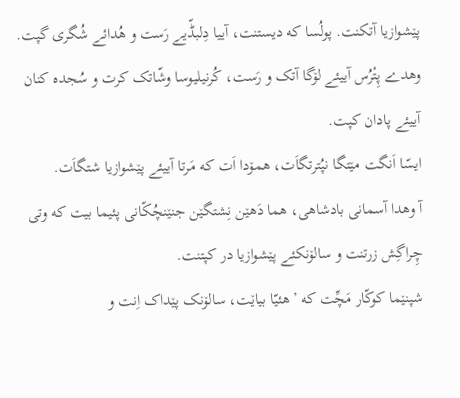پێشوازیا آتکنت. پولُسا که دیستنت، آییا دِلبڈّیے رَست و هُدائے شُگری گپت.
وهدے پِتْرُس آییئے لۆگا آتک و رَست، کُرنیلیوسا وشّاتک کرت و سُجده کنان آییئے پادان کپت.
ایسّا اَنگت مێتگا نپُترتگاَت، همۆدا اَت که مَرتا آییئے پێشوازیا شتگاَت.
آ وهدا آسمانی بادشاهی، هما دَهێن نِشتگێن جنێنچُکّانی پئیما بیت که وتی چِراگِش زرتنت و سالۆنکئے پێشوازیا در کپتنت.
شپنێما کوکّار مَچِّت که ’هئیّا بیاێت، سالۆنک پێداک اِنت و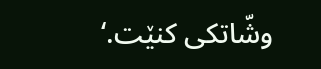وشّاتکی کنێت.‘